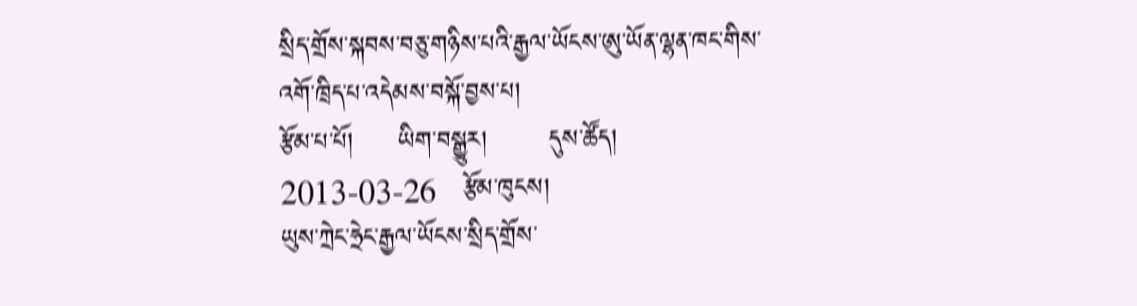སྲིད་གྲོས་སྐབས་བཅུ་གཉིས་པའི་རྒྱལ་ཡོངས་ཨུ་ཡོན་ལྷན་ཁང་གིས་འགོ་ཁྲིད་པ་འདེམས་བསྐོ་བྱས་པ།
རྩོམ་པ་པོ།     ཡིག་བསྒྱུར།       དུས་ཚོད།   2013-03-26   རྩོམ་ཁུངས།
ཡུས་ཀྲེང་ཧྲེང་རྒྱལ་ཡོངས་སྲིད་གྲོས་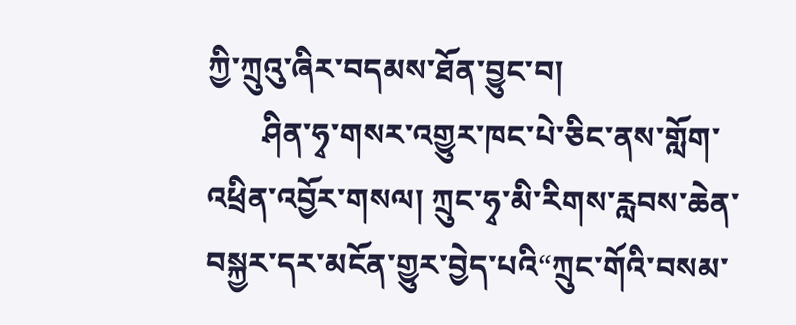ཀྱི་ཀྲུའུ་ཞིར་བདམས་ཐོན་བྱུང་བ།
       ཤིན་ཧྭ་གསར་འགྱུར་ཁང་པེ་ཅིང་ནས་གློག་འཕྲིན་འབྱོར་གསལ། ཀྲུང་ཧྭ་མི་རིགས་རླབས་ཆེན་བསྐྱར་དར་མངོན་གྱུར་བྱེད་པའི“ཀྲུང་གོའི་བསམ་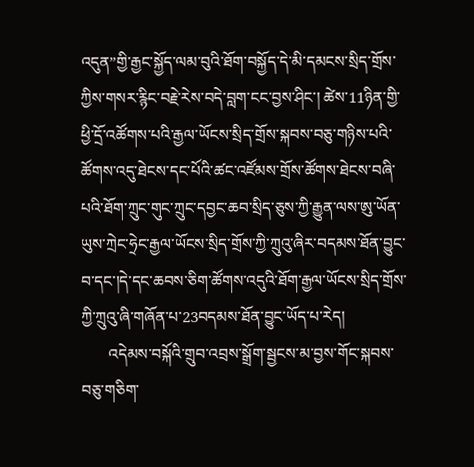འདུན”གྱི་རྒྱང་སྐྱོད་ལམ་བུའི་ཐོག་བསྐྱོད་དེ་མི་དམངས་སྲིད་གྲོས་ཀྱིས་གསར་རྙིང་བརྗེ་རེས་བདེ་བླག་ངང་བྱས་ཤིང་། ཚེས་11ཉིན་གྱི་ཕྱི་དྲོ་འཚོགས་པའི་རྒྱལ་ཡོངས་སྲིད་གྲོས་སྐབས་བཅུ་གཉིས་པའི་ཚོགས་འདུ་ཐེངས་དང་པོའི་ཚང་འཛོམས་གྲོས་ཚོགས་ཐེངས་བཞི་པའི་ཐོག་ཀྲུང་གུང་ཀྲུང་དབྱང་ཆབ་སྲིད་ཅུས་ཀྱི་རྒྱུན་ལས་ཨུ་ཡོན་ཡུས་ཀྲེང་ཧྲེང་རྒྱལ་ཡོངས་སྲིད་གྲོས་ཀྱི་ཀྲུའུ་ཞིར་བདམས་ཐོན་བྱུང་བ་དང་།དེ་དང་ཆབས་ཅིག་ཚོགས་འདུའི་ཐོག་རྒྱལ་ཡོངས་སྲིད་གྲོས་ཀྱི་ཀྲུའུ་ཞི་གཞོན་པ་23བདམས་ཐོན་བྱུང་ཡོད་པ་རེད།
       འདེམས་བསྐོའི་གྲུབ་འབྲས་སྒྲོག་སྦྱངས་མ་བྱས་གོང་སྐབས་བཅུ་གཅིག་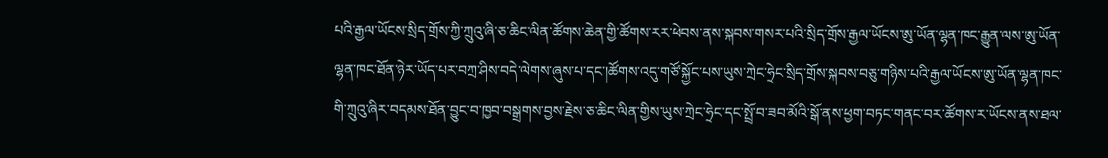པའི་རྒྱལ་ཡོངས་སྲིད་གྲོས་ཀྱི་ཀྲུའུ་ཞི་ཅ་ཆིང་ལིན་ཚོགས་ཆེན་གྱི་ཚོགས་རར་ཕེབས་ནས་སྐབས་གསར་པའི་སྲིད་གྲོས་རྒྱལ་ཡོངས་ཨུ་ཡོན་ལྷན་ཁང་རྒྱུན་ལས་ཨུ་ཡོན་ལྷན་ཁང་ཐོན་ཉེར་ཡོད་པར་བཀྲ་ཤིས་བདེ་ལེགས་ཞུས་པ་དང་།ཚོགས་འདུ་གཙོ་སྐྱོང་པས་ཡུས་ཀྲེང་ཧྲེང་སྲིད་གྲོས་སྐབས་བཅུ་གཉིས་པའི་རྒྱལ་ཡོངས་ཨུ་ཡོན་ལྷན་ཁང་གི་ཀྲུའུ་ཞིར་བདམས་ཐོན་བྱུང་བ་ཁྱབ་བསྒྲགས་བྱས་རྗེས་ཅ་ཆིང་ལིན་གྱིས་ཡུས་ཀྲེང་ཧྲེང་དང་སྤྲོ་བ་ཟབ་མོའི་སྒོ་ནས་ཕྱག་བཏང་གནང་བར་ཚོགས་ར་ཡོངས་ནས་ཐལ་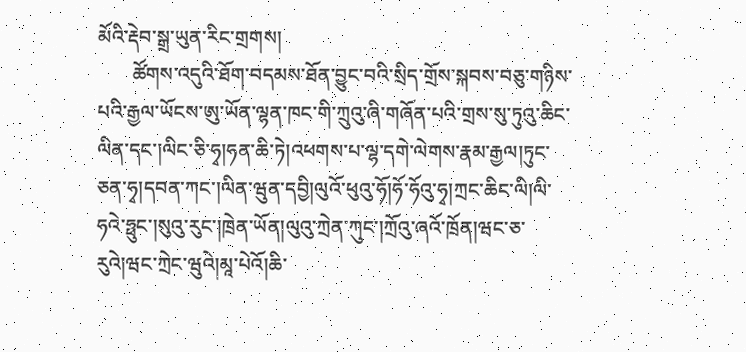མོའི་རྡེབ་སྒྲ་ཡུན་རིང་གྲགས།
       ཚོགས་འདུའི་ཐོག་བདམས་ཐོན་བྱུང་བའི་སྲིད་གྲོས་སྐབས་བཅུ་གཉིས་པའི་རྒྱལ་ཡོངས་ཨུ་ཡོན་ལྷན་ཁང་གི་ཀྲུའུ་ཞི་གཞོན་པའི་གྲས་སུ་ཏུའུ་ཆིང་ལིན་དང་།ལིང་ཅི་ཧྭ།ཧན་ཆི་ཏེ།འཕགས་པ་ལྷ་དགེ་ལེགས་རྣམ་རྒྱལ།ཏུང་ཅན་ཧྭ།དབན་ཀང་།ལིན་ཝུན་དབྱི།ལུའོ་ཕུའུ་ཧོ།ཧོ་ཧོའུ་ཧྭ།ཀྲང་ཆིང་ལི།ལི་ཧའེ་ཧྥུང་།སུའུ་རུང་།ཁྲེན་ཡོན།ལུའུ་ཀྲེན་ཀུང་།ཀྲོའུ་ཞའོ་ཁྲོན།ཝང་ཅ་རུའེ།ཝང་ཀྲེང་ཝུའེ།མཱ་པེའོ།ཆི་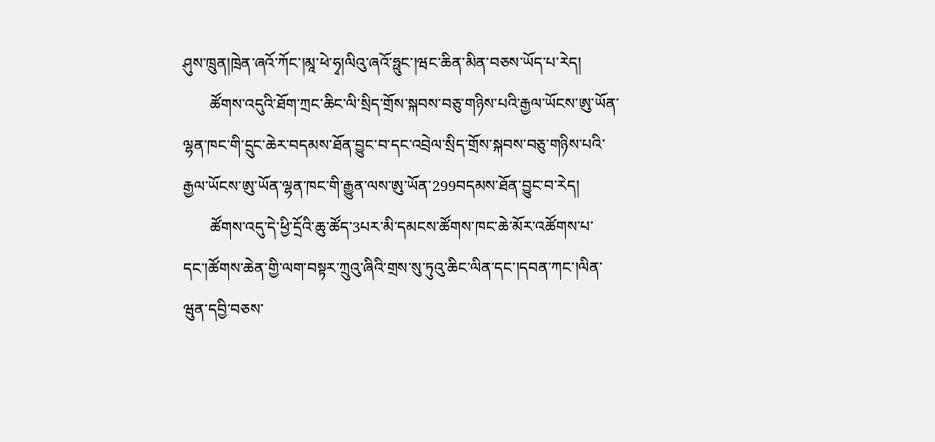ཤུས་ཁྲུན།ཁྲེན་ཞའོ་ཀོང་།མཱ་ཕེ་ཧྭ།ལིའུ་ཞའོ་ཧྥུང་།ཝང་ཆིན་མིན་བཅས་ཡོད་པ་རེད།
       ཚོགས་འདུའི་ཐོག་ཀྲང་ཆིང་ལི་སྲིད་གྲོས་སྐབས་བཅུ་གཉིས་པའི་རྒྱལ་ཡོངས་ཨུ་ཡོན་ལྷན་ཁང་གི་དྲུང་ཆེར་བདམས་ཐོན་བྱུང་བ་དང་འབྲེལ་སྲིད་གྲོས་སྐབས་བཅུ་གཉིས་པའི་རྒྱལ་ཡོངས་ཨུ་ཡོན་ལྷན་ཁང་གི་རྒྱུན་ལས་ཨུ་ཡོན་299བདམས་ཐོན་བྱུང་བ་རེད།
       ཚོགས་འདུ་དེ་ཕྱི་དྲོའི་ཆུ་ཚོད་3པར་མི་དམངས་ཚོགས་ཁང་ཆེ་མོར་འཚོགས་པ་དང་།ཚོགས་ཆེན་གྱི་ལག་བསྟར་ཀྲུའུ་ཞིའི་གྲས་སུ་ཏུའུ་ཆིང་ལིན་དང་།དབན་ཀང་།ལིན་ཝུན་དབྱི་བཅས་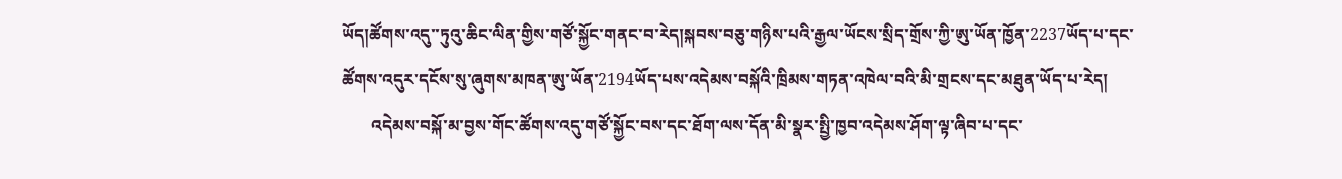ཡོད།ཚོགས་འདུ་་ཏུའུ་ཆིང་ལིན་གྱིས་གཙོ་སྐྱོང་གནང་བ་རེད།སྐབས་བཅུ་གཉིས་པའི་རྒྱལ་ཡོངས་སྲིད་གྲོས་ཀྱི་ཨུ་ཡོན་ཁྱོན་2237ཡོད་པ་དང་ཚོགས་འདུར་དངོས་སུ་ཞུགས་མཁན་ཨུ་ཡོན་2194ཡོད་པས་འདེམས་བསྐོའི་ཁྲིམས་གཏན་འཁེལ་བའི་མི་གྲངས་དང་མཐུན་ཡོད་པ་རེད།
       འདེམས་བསྐོ་མ་བྱས་གོང་ཚོགས་འདུ་གཙོ་སྐྱོང་བས་དང་ཐོག་ལས་དོན་མི་སྣར་སྤྱི་ཁྱབ་འདེམས་ཤོག་ལྟ་ཞིབ་པ་དང་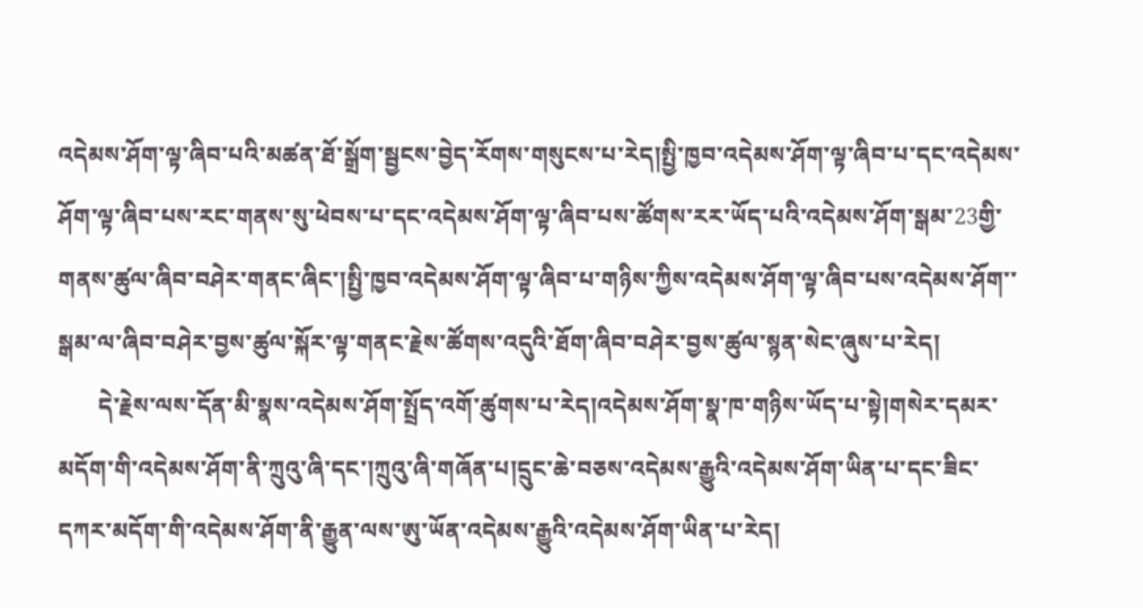འདེམས་ཤོག་ལྟ་ཞིབ་པའི་མཚན་ཐོ་སྒྲོག་སྦྱངས་བྱེད་རོགས་གསུངས་པ་རེད།སྤྱི་ཁྱབ་འདེམས་ཤོག་ལྟ་ཞིབ་པ་དང་འདེམས་ཤོག་ལྟ་ཞིབ་པས་རང་གནས་སུ་ཕེབས་པ་དང་འདེམས་ཤོག་ལྟ་ཞིབ་པས་ཚོགས་རར་ཡོད་པའི་འདེམས་ཤོག་སྒམ་23གྱི་གནས་ཚུལ་ཞིབ་བཤེར་གནང་ཞིང་།སྤྱི་ཁྱབ་འདེམས་ཤོག་ལྟ་ཞིབ་པ་གཉིས་ཀྱིས་འདེམས་ཤོག་ལྟ་ཞིབ་པས་འདེམས་ཤོག་་སྒམ་ལ་ཞིབ་བཤེར་བྱས་ཚུལ་སྐོར་ལྟ་གནང་རྗེས་ཚོགས་འདུའི་ཐོག་ཞིབ་བཤེར་བྱས་ཚུལ་སྙན་སེང་ཞུས་པ་རེད།
       དེ་རྗེས་ལས་དོན་མི་སྣས་འདེམས་ཤོག་སྤྲོད་འགོ་ཚུགས་པ་རེད།འདེམས་ཤོག་སྣ་ཁ་གཉིས་ཡོད་པ་སྟེ།གསེར་དམར་མདོག་གི་འདེམས་ཤོག་ནི་ཀྲུའུ་ཞི་དང་།ཀྲུའུ་ཞི་གཞོན་པ།དྲུང་ཆེ་བཅས་འདེམས་རྒྱུའི་འདེམས་ཤོག་ཡིན་པ་དང་ཟིང་དཀར་མདོག་གི་འདེམས་ཤོག་ནི་རྒྱུན་ལས་ཨུ་ཡོན་འདེམས་རྒྱུའི་འདེམས་ཤོག་ཡིན་པ་རེད།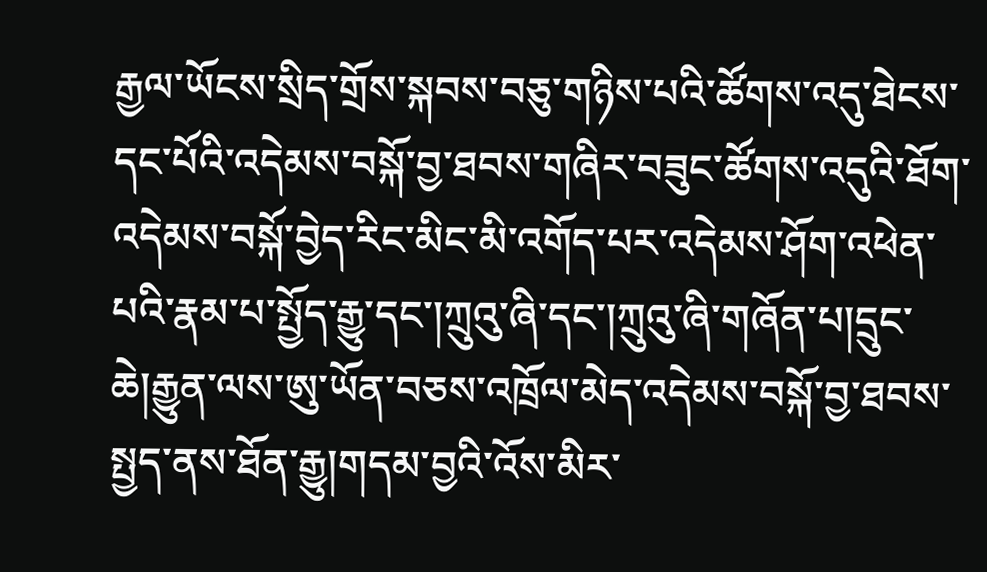རྒྱལ་ཡོངས་སྲིད་གྲོས་སྐབས་བཅུ་གཉིས་པའི་ཚོགས་འདུ་ཐེངས་དང་པོའི་འདེམས་བསྐོ་བྱ་ཐབས་གཞིར་བཟུང་ཚོགས་འདུའི་ཐོག་འདེམས་བསྐོ་བྱེད་རིང་མིང་མི་འགོད་པར་འདེམས་ཤོག་འཕེན་པའི་རྣམ་པ་སྤྱོད་རྒྱུ་དང་།ཀྲུའུ་ཞི་དང་།ཀྲུའུ་ཞི་གཞོན་པ།དྲུང་ཆེ།རྒྱུན་ལས་ཨུ་ཡོན་བཅས་འཁྲོལ་མེད་འདེམས་བསྐོ་བྱ་ཐབས་སྤྱད་ནས་ཐོན་རྒྱུ།གདམ་བྱའི་འོས་མིར་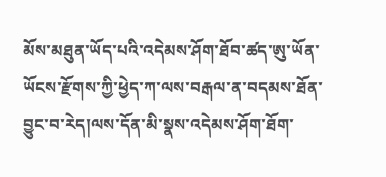མོས་མཐུན་ཡོད་པའི་འདེམས་ཤོག་ཐོབ་ཚད་ཨུ་ཡོན་ཡོངས་རྫོགས་ཀྱི་ཕྱེད་ཀ་ལས་བརྒལ་ན་བདམས་ཐོན་བྱུང་བ་རེད།ལས་དོན་མི་སྣས་འདེམས་ཤོག་ཐོག་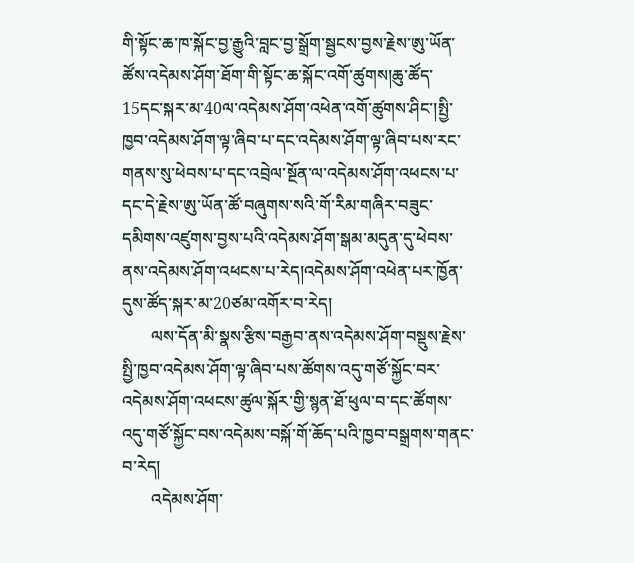གི་སྟོང་ཆ་ཁ་སྐོང་བྱ་རྒྱུའི་བླང་བྱ་སྒྲོག་སྦྱངས་བྱས་རྗེས་ཨུ་ཡོན་ཚོས་འདེམས་ཤོག་ཐོག་གི་སྟོང་ཆ་སྐོང་འགོ་ཚུགས།ཆུ་ཚོད་15དང་སྐར་མ་40ལ་འདེམས་ཤོག་འཕེན་འགོ་ཚུགས་ཤིང་།སྤྱི་ཁྱབ་འདེམས་ཤོག་ལྟ་ཞིབ་པ་དང་འདེམས་ཤོག་ལྟ་ཞིབ་པས་རང་གནས་སུ་ཕེབས་པ་དང་འབྲེལ་སྔོན་ལ་འདེམས་ཤོག་འཕངས་པ་དང་དེ་རྗེས་ཨུ་ཡོན་ཚོ་བཞུགས་སའི་གོ་རིམ་གཞིར་བཟུང་དམིགས་འཛུགས་བྱས་པའི་འདེམས་ཤོག་སྒམ་མདུན་དུ་ཕེབས་ནས་འདེམས་ཤོག་འཕངས་པ་རེད།འདེམས་ཤོག་འཕེན་པར་ཁྱོན་དུས་ཚོད་སྐར་མ་20ཙམ་འགོར་བ་རེད།
       ལས་དོན་མི་སྣས་རྩིས་བརྒྱབ་ནས་འདེམས་ཤོག་བསྡུས་རྗེས་སྤྱི་ཁྱབ་འདེམས་ཤོག་ལྟ་ཞིབ་པས་ཚོགས་འདུ་གཙོ་སྐྱོང་བར་འདེམས་ཤོག་འཕངས་ཚུལ་སྐོར་གྱི་སྙན་ཐོ་ཕུལ་བ་དང་ཚོགས་འདུ་གཙོ་སྐྱོང་བས་འདེམས་བསྐོ་གོ་ཆོད་པའི་ཁྱབ་བསྒྲགས་གནང་བ་རེད།
       འདེམས་ཤོག་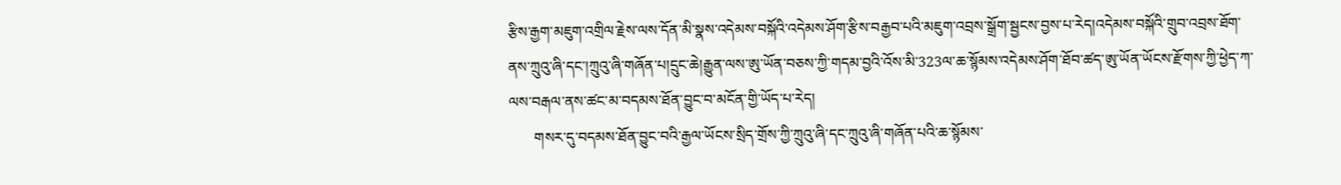རྩིས་རྒྱག་མཇུག་འགྲིལ་རྗེས་ལས་དོན་མི་སྣས་འདེམས་བསྐོའི་འདེམས་ཤོག་རྩིས་བརྒྱབ་པའི་མཇུག་འབྲས་སྒྲོག་སྦྱངས་བྱས་པ་རེད།འདེམས་བསྐོའི་གྲུབ་འབྲས་ཐོག་ནས་ཀྲུའུ་ཞི་དང་།ཀྲུའུ་ཞི་གཞོན་པ།དྲུང་ཆེ།རྒྱུན་ལས་ཨུ་ཡོན་བཅས་ཀྱི་གདམ་བྱའི་འོས་མི་323ལ་ཆ་སྙོམས་འདེམས་ཤོག་ཐོབ་ཚད་ཨུ་ཡོན་ཡོངས་རྫོགས་ཀྱི་ཕྱེད་ཀ་ལས་བརྒལ་ནས་ཚང་མ་བདམས་ཐོན་བྱུང་བ་མངོན་གྱི་ཡོད་པ་རེད།
       གསར་དུ་བདམས་ཐོན་བྱུང་བའི་རྒྱལ་ཡོངས་སྲིད་གྲོས་ཀྱི་ཀྲུའུ་ཞི་དང་ཀྲུའུ་ཞི་གཞོན་པའི་ཆ་སྙོམས་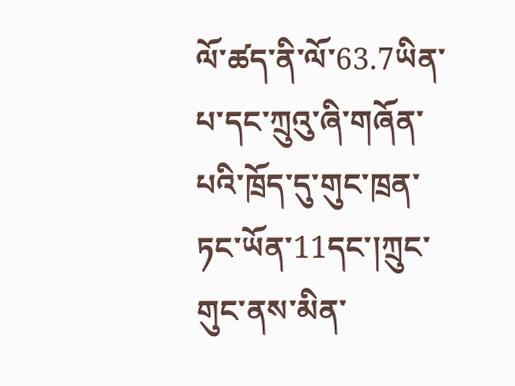ལོ་ཚད་ནི་ལོ་63.7ཡིན་པ་དང་ཀྲུའུ་ཞི་གཞོན་པའི་ཁྲོད་དུ་གུང་ཁྲན་ཏང་ཡོན་11དང་།ཀྲུང་གུང་ནས་མིན་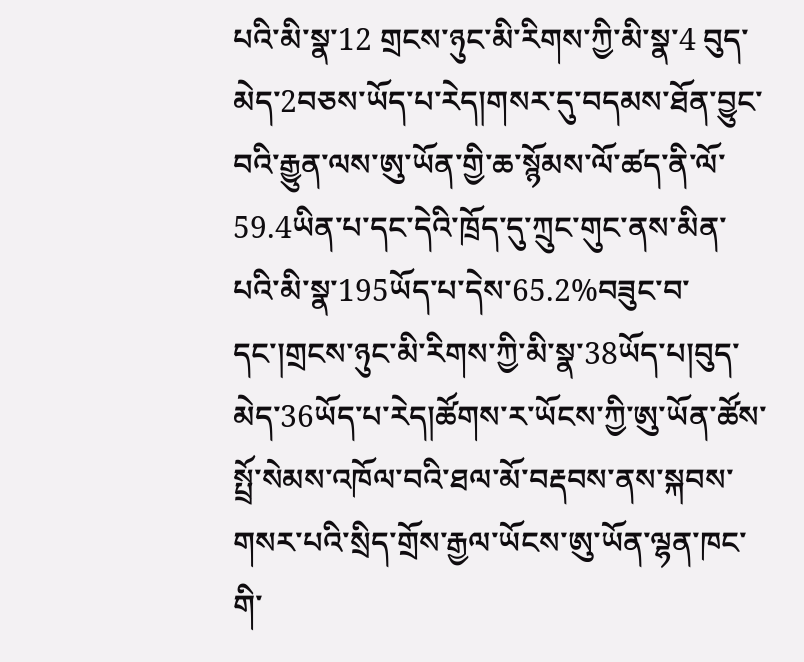པའི་མི་སྣ་12 གྲངས་ཉུང་མི་རིགས་ཀྱི་མི་སྣ་4 བུད་མེད་2བཅས་ཡོད་པ་རེད།གསར་དུ་བདམས་ཐོན་བྱུང་བའི་རྒྱུན་ལས་ཨུ་ཡོན་གྱི་ཆ་སྙོམས་ལོ་ཚད་ནི་ལོ་59.4ཡིན་པ་དང་དེའི་ཁྲོད་དུ་ཀྲུང་གུང་ནས་མིན་པའི་མི་སྣ་195ཡོད་པ་དེས་65.2%བཟུང་བ་དང་།གྲངས་ཉུང་མི་རིགས་ཀྱི་མི་སྣ་38ཡོད་པ།བུད་མེད་36ཡོད་པ་རེད།ཚོགས་ར་ཡོངས་ཀྱི་ཨུ་ཡོན་ཚོས་སྤྲོ་སེམས་འཁོལ་བའི་ཐལ་མོ་བརྡབས་ནས་སྐབས་གསར་པའི་སྲིད་གྲོས་རྒྱལ་ཡོངས་ཨུ་ཡོན་ལྷན་ཁང་གི་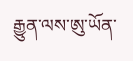རྒྱུན་ལས་ཨུ་ཡོན་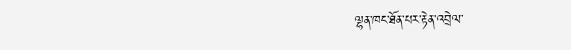ལྷན་ཁང་ཐོན་པར་རྟེན་འབྲེལ་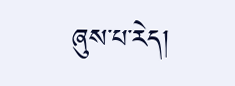ཞུས་པ་རེད།